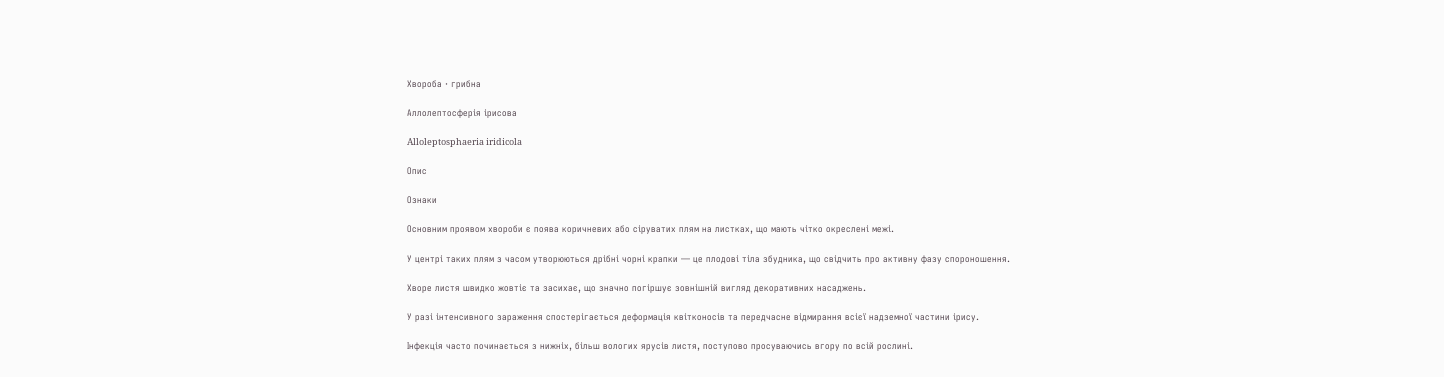Хвороба · грибна

Аллолептосферія ірисова

Alloleptosphaeria iridicola

Опис

Ознаки

Основним проявом хвороби є поява коричневих або сіруватих плям на листках, що мають чітко окреслені межі.

У центрі таких плям з часом утворюються дрібні чорні крапки — це плодові тіла збудника, що свідчить про активну фазу спороношення.

Хворе листя швидко жовтіє та засихає, що значно погіршує зовнішній вигляд декоративних насаджень.

У разі інтенсивного зараження спостерігається деформація квітконосів та передчасне відмирання всієї надземної частини ірису.

Інфекція часто починається з нижніх, більш вологих ярусів листя, поступово просуваючись вгору по всій рослині.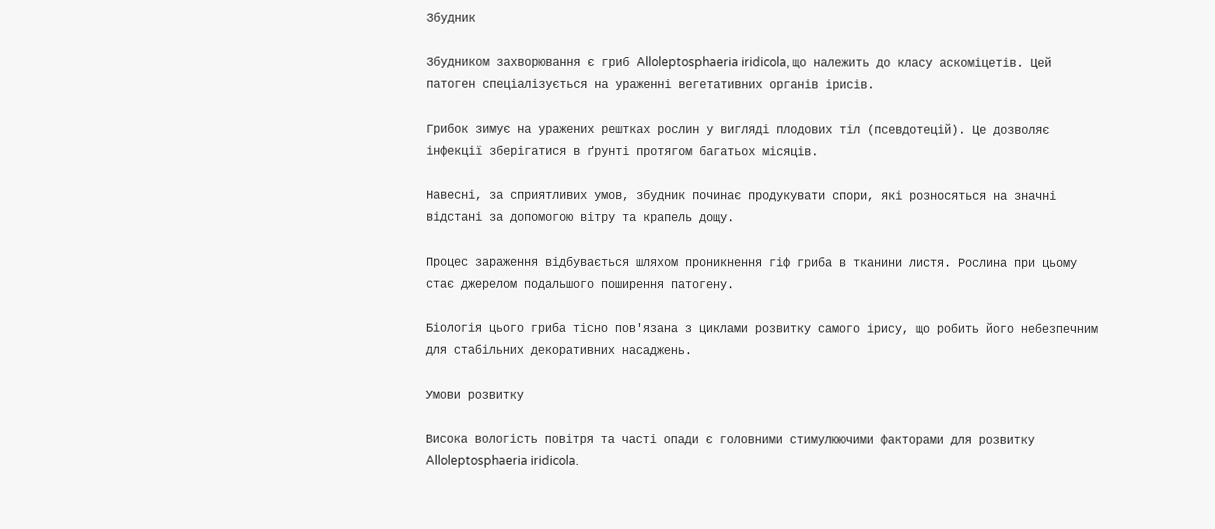Збудник

Збудником захворювання є гриб Alloleptosphaeria iridicola, що належить до класу аскоміцетів. Цей патоген спеціалізується на ураженні вегетативних органів ірисів.

Грибок зимує на уражених рештках рослин у вигляді плодових тіл (псевдотецій). Це дозволяє інфекції зберігатися в ґрунті протягом багатьох місяців.

Навесні, за сприятливих умов, збудник починає продукувати спори, які розносяться на значні відстані за допомогою вітру та крапель дощу.

Процес зараження відбувається шляхом проникнення гіф гриба в тканини листя. Рослина при цьому стає джерелом подальшого поширення патогену.

Біологія цього гриба тісно пов'язана з циклами розвитку самого ірису, що робить його небезпечним для стабільних декоративних насаджень.

Умови розвитку

Висока вологість повітря та часті опади є головними стимулюючими факторами для розвитку Alloleptosphaeria iridicola.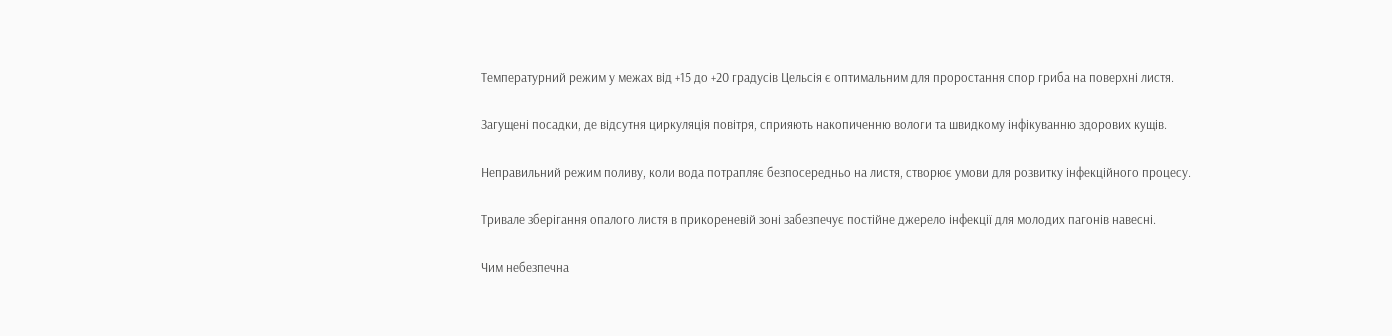Температурний режим у межах від +15 до +20 градусів Цельсія є оптимальним для проростання спор гриба на поверхні листя.

Загущені посадки, де відсутня циркуляція повітря, сприяють накопиченню вологи та швидкому інфікуванню здорових кущів.

Неправильний режим поливу, коли вода потрапляє безпосередньо на листя, створює умови для розвитку інфекційного процесу.

Тривале зберігання опалого листя в прикореневій зоні забезпечує постійне джерело інфекції для молодих пагонів навесні.

Чим небезпечна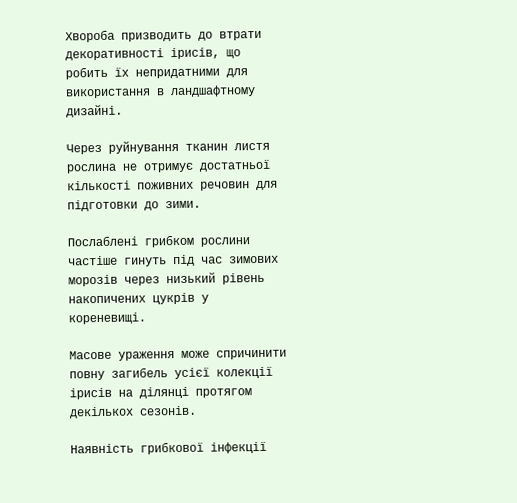Хвороба призводить до втрати декоративності ірисів, що робить їх непридатними для використання в ландшафтному дизайні.

Через руйнування тканин листя рослина не отримує достатньої кількості поживних речовин для підготовки до зими.

Послаблені грибком рослини частіше гинуть під час зимових морозів через низький рівень накопичених цукрів у кореневищі.

Масове ураження може спричинити повну загибель усієї колекції ірисів на ділянці протягом декількох сезонів.

Наявність грибкової інфекції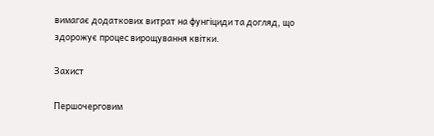вимагає додаткових витрат на фунгіциди та догляд, що здорожує процес вирощування квітки.

Захист

Першочерговим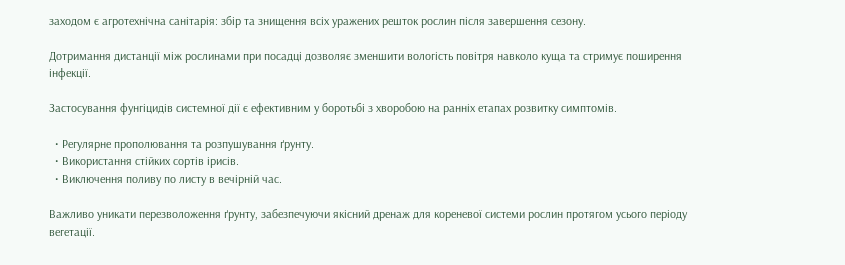заходом є агротехнічна санітарія: збір та знищення всіх уражених решток рослин після завершення сезону.

Дотримання дистанції між рослинами при посадці дозволяє зменшити вологість повітря навколо куща та стримує поширення інфекції.

Застосування фунгіцидів системної дії є ефективним у боротьбі з хворобою на ранніх етапах розвитку симптомів.

  • Регулярне прополювання та розпушування ґрунту.
  • Використання стійких сортів ірисів.
  • Виключення поливу по листу в вечірній час.

Важливо уникати перезволоження ґрунту, забезпечуючи якісний дренаж для кореневої системи рослин протягом усього періоду вегетації.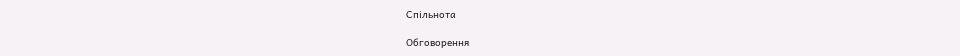Спільнота

Обговорення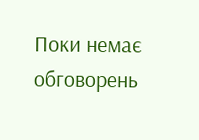Поки немає обговорень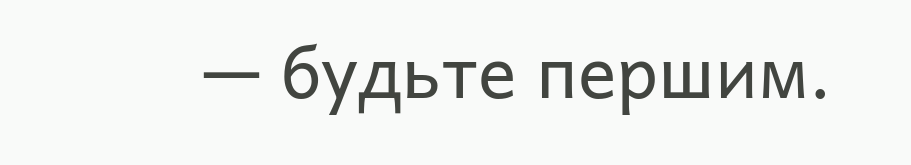— будьте першим.